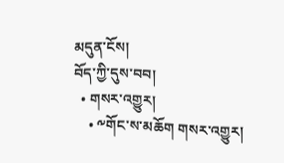མདུན་ངོས།
བོད་ཀྱི་དུས་བབ།
  • གསར་འགྱུར།
    • ༸གོང་ས་མཆོག གསར་འགྱུར།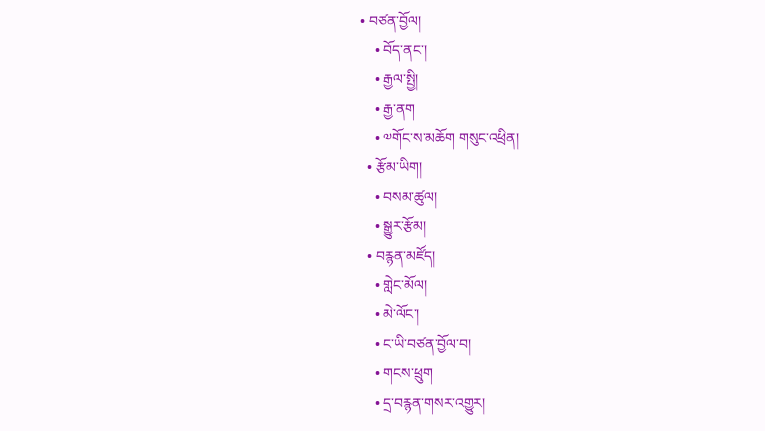• བཙན་བྱོལ།
    • བོད་ནང་།
    • རྒྱལ་སྤྱི།
    • རྒྱ་ནག
    • ༧གོང་ས་མཆོག གསུང་འཕྲིན།
  • རྩོམ་ཡིག།
    • བསམ་ཚུལ།
    • སྒྱུར་རྩོམ།
  • བརྙན་མཛོད།
    • གླེང་མོལ།
    • མེ་ལོང་།
    • ང་ཡི་བཙན་བྱོལ་བ།
    • གངས་ཕྲུག
    • དྲ་བརྙན་གསར་འགྱུར།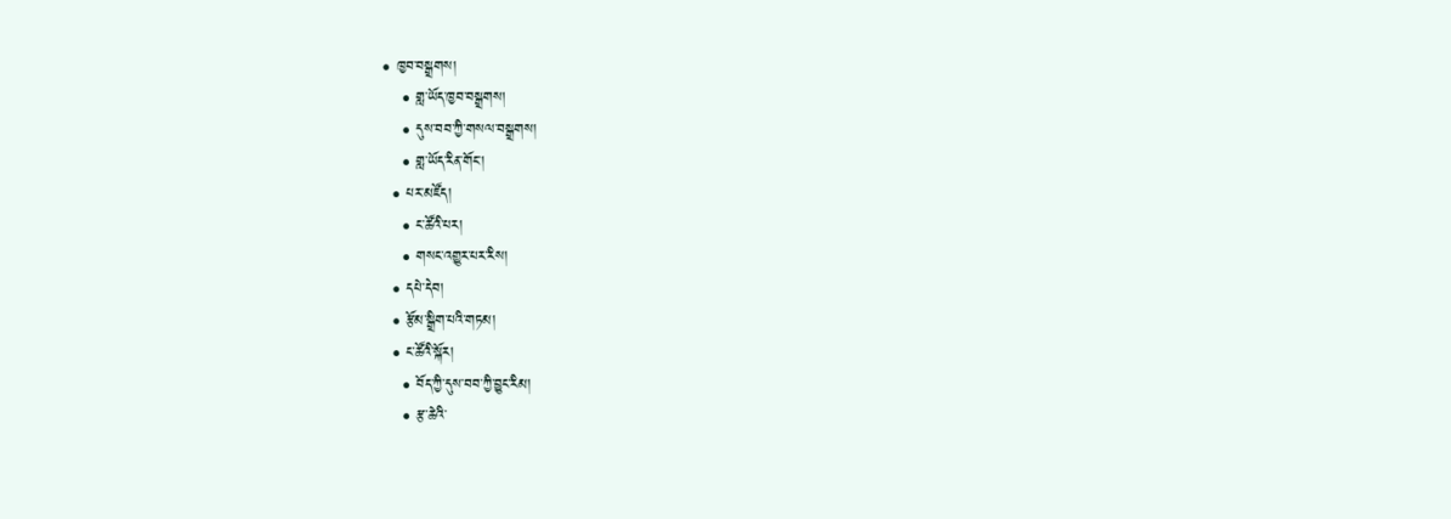• ཁྱབ་བསྒྲགས།
    • གླ་ཡོད་ཁྱབ་བསྒྲགས།
    • དུས་བབ་ཀྱི་གསལ་བསྒྲགས།
    • གླ་ཡོད་རིན་གོང་།
  • པར་མཛོད།
    • ང་ཚོའི་པར།
    • གསང་འགྱུར་པར་རིས།
  • དཔེ་དེབ།
  • རྩོམ་སྒྲིག་པའི་གཏམ།
  • ང་ཚོའི་སྐོར།
    • བོད་ཀྱི་དུས་བབ་ཀྱི་བྱུང་རིམ།
    • རྩ་ཆེའི་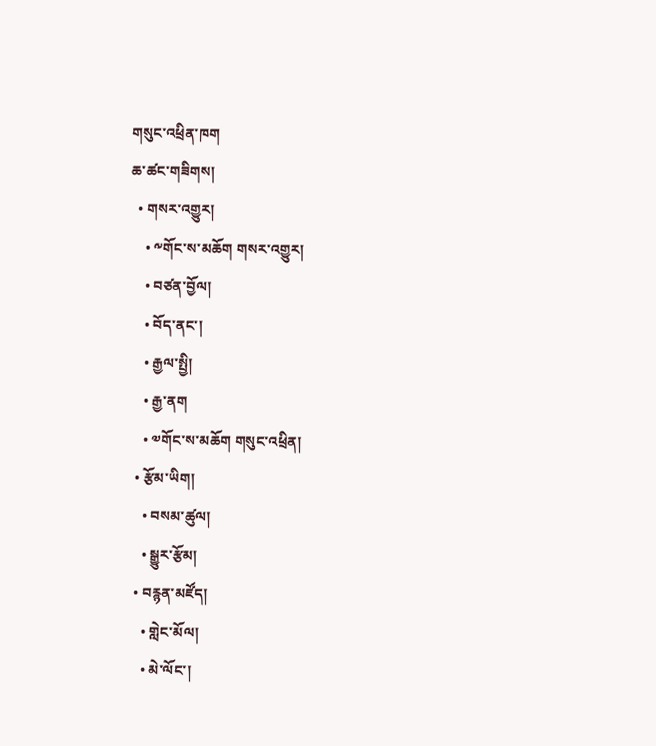གསུང་འཕྲིན་ཁག
ཆ་ཚང་གཟིགས།
  • གསར་འགྱུར།
    • ༸གོང་ས་མཆོག གསར་འགྱུར།
    • བཙན་བྱོལ།
    • བོད་ནང་།
    • རྒྱལ་སྤྱི།
    • རྒྱ་ནག
    • ༧གོང་ས་མཆོག གསུང་འཕྲིན།
  • རྩོམ་ཡིག།
    • བསམ་ཚུལ།
    • སྒྱུར་རྩོམ།
  • བརྙན་མཛོད།
    • གླེང་མོལ།
    • མེ་ལོང་།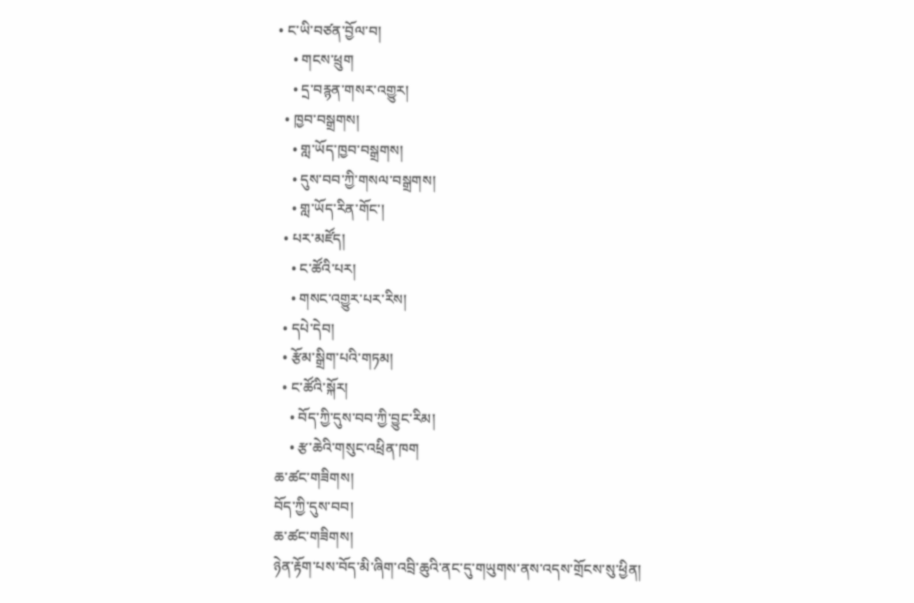• ང་ཡི་བཙན་བྱོལ་བ།
    • གངས་ཕྲུག
    • དྲ་བརྙན་གསར་འགྱུར།
  • ཁྱབ་བསྒྲགས།
    • གླ་ཡོད་ཁྱབ་བསྒྲགས།
    • དུས་བབ་ཀྱི་གསལ་བསྒྲགས།
    • གླ་ཡོད་རིན་གོང་།
  • པར་མཛོད།
    • ང་ཚོའི་པར།
    • གསང་འགྱུར་པར་རིས།
  • དཔེ་དེབ།
  • རྩོམ་སྒྲིག་པའི་གཏམ།
  • ང་ཚོའི་སྐོར།
    • བོད་ཀྱི་དུས་བབ་ཀྱི་བྱུང་རིམ།
    • རྩ་ཆེའི་གསུང་འཕྲིན་ཁག
ཆ་ཚང་གཟིགས།
བོད་ཀྱི་དུས་བབ།
ཆ་ཚང་གཟིགས།
ཉེན་རྟོག་པས་བོད་མི་ཞིག་འབྲི་ཆུའི་ནང་དུ་གཡུགས་ནས་འདས་གྲོངས་སུ་ཕྱིན།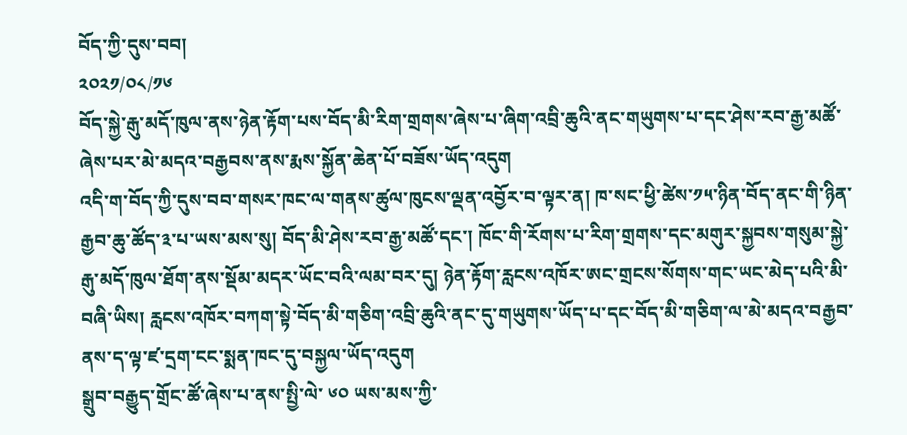བོད་ཀྱི་དུས་བབ།
༢༠༢༡/༠༨/༡༦
བོད་སྐྱེ་རྒུ་མདོ་ཁུལ་ནས་ཉེན་རྟོག་པས་བོད་མི་རིག་གྲགས་ཞེས་པ་ཞིག་འབྲི་ཆུའི་ནང་གཡུགས་པ་དང་ཤེས་རབ་རྒྱ་མཚོ་ཞེས་པར་མེ་མདའ་བརྒྱབས་ནས་རྨས་སྐྱོན་ཆེན་པོ་བཟོས་ཡོད་འདུག
འདི་ག་བོད་ཀྱི་དུས་བབ་གསར་ཁང་ལ་གནས་ཚུལ་ཁུངས་ལྡན་འབྱོར་བ་ལྟར་ན། ཁ་སང་ཕྱི་ཚེས་༡༥་ཉིན་བོད་ནང་གི་ཉིན་རྒྱབ་ཆུ་ཚོད་༣་པ་ཡས་མས་སུ། བོད་མི་ཤེས་རབ་རྒྱ་མཚོ་དང་། ཁོང་གི་རོགས་པ་རིག་གྲགས་དང་མགུར་སྐྱབས་གསུམ་སྐྱེ་རྒུ་མདོ་ཁུལ་ཐོག་ནས་སྡོམ་མདར་ཡོང་བའི་ལམ་བར་དུ། ཉེན་རྟོག་རླངས་འཁོར་ཨང་གྲངས་སོགས་གང་ཡང་མེད་པའི་མི་བཞི་ཡིས། རླངས་འཁོར་བཀག་སྟེ་བོད་མི་གཅིག་འབྲི་ཆུའི་ནང་དུ་གཡུགས་ཡོད་པ་དང་བོད་མི་གཅིག་ལ་མེ་མདའ་བརྒྱབ་ནས་ད་ལྟ་ཛ་དྲག་ངང་སྨན་ཁང་དུ་བསྐྱལ་ཡོད་འདུག
སྒྲུབ་བརྒྱུད་གྲོང་ཚོ་ཞེས་པ་ནས་སྤྱི་ལེ་ ༦༠ ཡས་མས་ཀྱི་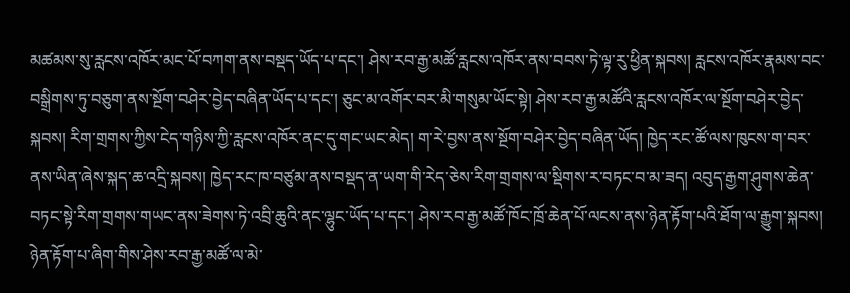མཚམས་སུ་རླངས་འཁོར་མང་པོ་བཀག་ནས་བསྡད་ཡོད་པ་དང་། ཤེས་རབ་རྒྱ་མཚོ་རླངས་འཁོར་ནས་བབས་ཏེ་ལྟ་རུ་ཕྱིན་སྐབས། རླངས་འཁོར་རྣམས་བང་བསྒྲིགས་ཏུ་བཅུག་ནས་སྔོག་བཤེར་བྱེད་བཞིན་ཡོད་པ་དང་། ཅུང་མ་འགོར་བར་མི་གསུམ་ཡོང་སྟེ། ཤེས་རབ་རྒྱ་མཚོའི་རླངས་འཁོར་ལ་སྔོག་བཤེར་བྱེད་སྐབས། རིག་གྲགས་ཀྱིས་ངེད་གཉིས་ཀྱི་རླངས་འཁོར་ནང་དུ་གང་ཡང་མེད། ག་རེ་བྱས་ནས་སྔོག་བཤེར་བྱེད་བཞིན་ཡོད། ཁྱེད་རང་ཚོ་ལས་ཁུངས་ག་བར་ནས་ཡིན་ཞེས་སྐད་ཆ་འདྲི་སྐབས། ཁྱེད་རང་ཁ་བཙུམ་ནས་བསྡད་ན་ཡག་གི་རེད་ཅེས་རིག་གྲགས་ལ་སྡིགས་ར་བཏང་བ་མ་ཟད། འབུད་རྒྱག་ཤུགས་ཆེན་བཏང་སྟེ་རིག་གྲགས་གཡང་ནས་ཟེགས་ཏེ་འབྲི་ཆུའི་ནང་ལྷུང་ཡོད་པ་དང་། ཤེས་རབ་རྒྱ་མཚོ་ཁོང་ཁྲོ་ཆེན་པོ་ལངས་ནས་ཉེན་རྟོག་པའི་ཐོག་ལ་རྒྱུག་སྐབས། ཉེན་རྟོག་པ་ཞིག་གིས་ཤེས་རབ་རྒྱ་མཚོ་ལ་མེ་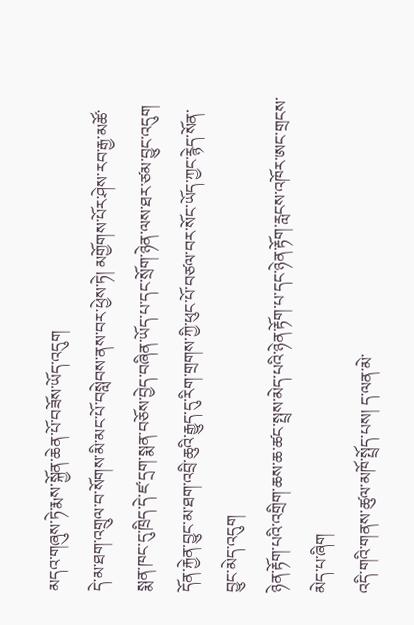མདའ་གཞུས་ཏེ་རྨས་སྐྱོན་ཆེན་པོ་བཟོས་ཡོད་འདུག
དེ་མ་ཐག་འགྲུལ་བ་སོགས་མི་མང་པོ་བསླེབས་ནས་བར་ཕྱེས་ཏེ། མགྱོགས་པོར་ཤེས་རབ་རྒྱ་མཚོ་སྨན་ཁང་དུ་ཁྲིད་དེ་ཛ་དྲག་སྨན་བཅོས་བྱེད་བཞིན་ཡོད་པ་དང་སྲོག་ཉེན་ལས་ཐར་ཙམ་བྱུང་འདུག དོན་རྐྱེན་བྱུང་མ་ཐག་འབྲི་ཆུའི་རྒྱུད་དུ་རིག་གྲགས་ཀྱི་ཕུང་པོ་བཙལ་བར་སོང་ཡོད་ཀྱང་རྙེད་སོན་བྱུང་མེད་འདུག
ཉེན་རྟོག་པའི་འགྲིག་ཆས་ཆ་ཚང་སྤྲས་མེད་པའི་ཉེན་རྟོག་པ་དང་ཉེན་རྟོག་རླངས་འཁོར་ཨང་གྲངས་མེད་པ་ཞིག
འདི་གའི་གནས་ཚུལ་མཁོ་སྤྲོད་པས། ད་ལན་མེ་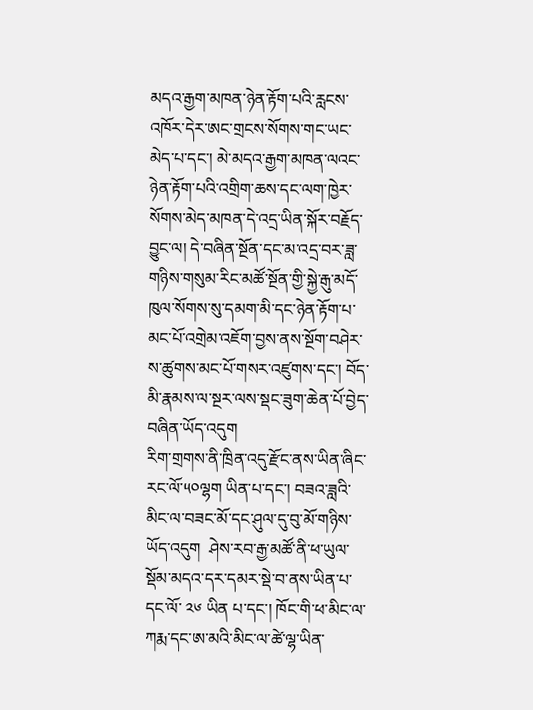མདའ་རྒྱག་མཁན་ཉེན་རྟོག་པའི་རླངས་འཁོར་དེར་ཨང་གྲངས་སོགས་གང་ཡང་མེད་པ་དང་། མེ་མདའ་རྒྱག་མཁན་ལའང་ཉེན་རྟོག་པའི་འགྲིག་ཆས་དང་ལག་ཁྱེར་སོགས་མེད་མཁན་དེ་འདྲ་ཡིན་སྐོར་བརྗོད་བྱུང་ལ། དེ་བཞིན་སྔོན་དང་མ་འདྲ་བར་ཟླ་གཉིས་གསུམ་རིང་མཚོ་སྔོན་གྱི་སྐྱེ་རྒུ་མདོ་ཁུལ་སོགས་སུ་དམག་མི་དང་ཉེན་རྟོག་པ་མང་པོ་འགྲེམ་འཇོག་བྱས་ནས་སྔོག་བཤེར་ས་ཚུགས་མང་པོ་གསར་འཛུགས་དང་། བོད་མི་རྣམས་ལ་སྔར་ལས་སྡང་ཟུག་ཆེན་པོ་བྱེད་བཞིན་ཡོད་འདུག
རིག་གྲགས་ནི་ཁྲིན་འདུ་རྫོང་ནས་ཡིན་ཞིང་རང་ལོ་༥༠ལྷག ཡིན་པ་དང་། བཟའ་ཟླའི་མིང་ལ་བཟང་མོ་དང་ཤུལ་དུ་བུ་མོ་གཉིས་ཡོད་འདུག  ཤེས་རབ་རྒྱ་མཚོ་ནི་ཕ་ཡུལ་སྡོམ་མདའ་དར་དམར་སྡེ་བ་ནས་ཡིན་པ་དང་ལོ་ ༢༦ ཡིན པ་དང་། ཁོང་གི་ཕ་མིང་ལ་ཀརྨ་དང་ཨ་མའི་མིང་ལ་ཚེ་ལྷ་ཡིན་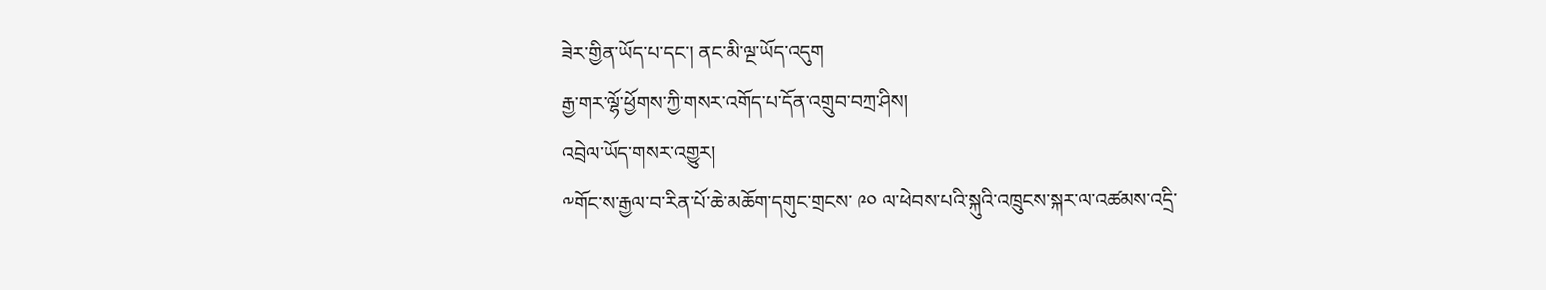ཟེར་གྱིན་ཡོད་པ་དང་། ནང་མི་ལྔ་ཡོད་འདུག
རྒྱ་གར་ལྷོ་ཕྱོགས་ཀྱི་གསར་འགོད་པ་དོན་འགྲུབ་བཀྲ་ཤིས།
འབྲེལ་ཡོད་གསར་འགྱུར།
༸གོང་ས་རྒྱལ་བ་རིན་པོ་ཆེ་མཆོག་དགུང་གྲངས་ ༩༠ ལ་ཕེབས་པའི་སྐུའི་འཁྲུངས་སྐར་ལ་འཚམས་འདྲི་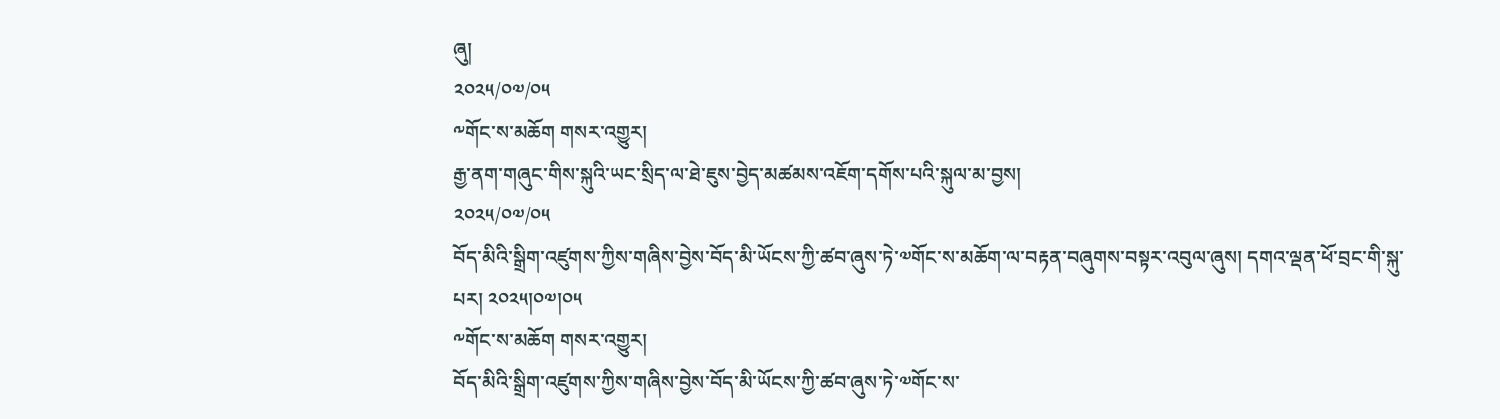ཞུ།
༢༠༢༥/༠༧/༠༥
༸གོང་ས་མཆོག གསར་འགྱུར།
རྒྱ་ནག་གཞུང་གིས་སྐུའི་ཡང་སྲིད་ལ་ཐེ་ཇུས་བྱེད་མཚམས་འཇོག་དགོས་པའི་སྐུལ་མ་བྱས།
༢༠༢༥/༠༧/༠༥
བོད་མིའི་སྒྲིག་འཛུགས་ཀྱིས་གཞིས་བྱེས་བོད་མི་ཡོངས་ཀྱི་ཚབ་ཞུས་ཏེ་༧གོང་ས་མཆོག་ལ་བརྟན་བཞུགས་བསྟར་འབུལ་ཞུས། དགའ་ལྡན་ཕོ་བྲང་གི་སྐུ་པར། ༢༠༢༥།༠༧།༠༥
༸གོང་ས་མཆོག གསར་འགྱུར།
བོད་མིའི་སྒྲིག་འཛུགས་ཀྱིས་གཞིས་བྱེས་བོད་མི་ཡོངས་ཀྱི་ཚབ་ཞུས་ཏེ་༧གོང་ས་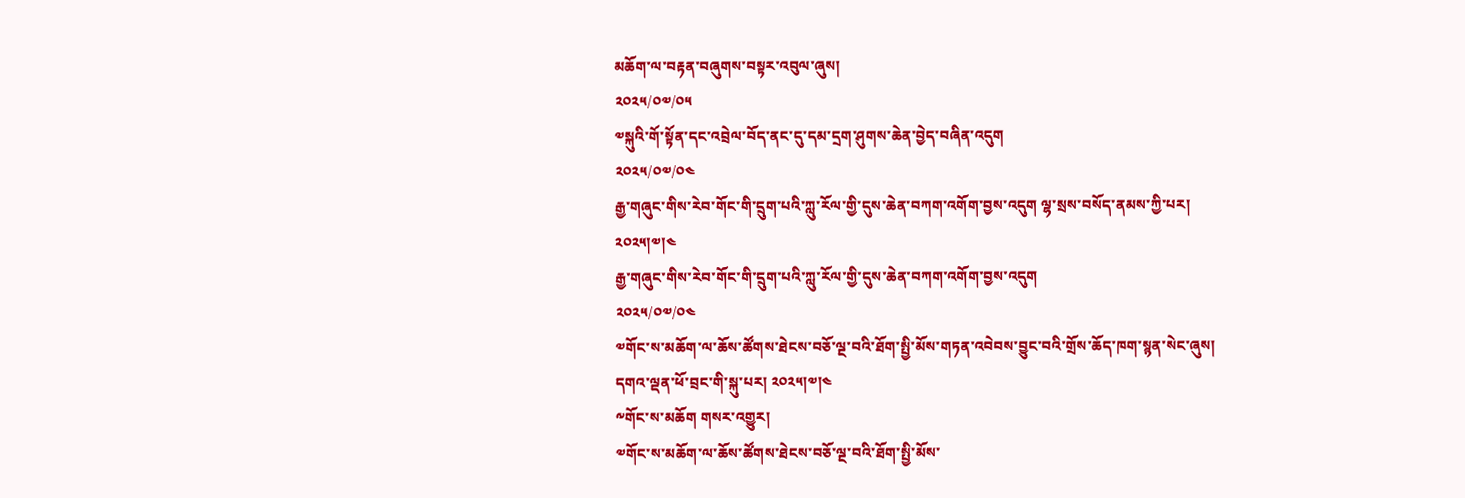མཆོག་ལ་བརྟན་བཞུགས་བསྟར་འབུལ་ཞུས།
༢༠༢༥/༠༧/༠༥
༧སྐུའི་གོ་སྟོན་དང་འབྲེལ་བོད་ནང་དུ་དམ་དྲག་ཤུགས་ཆེན་བྱེད་བཞིན་འདུག
༢༠༢༥/༠༧/༠༤
རྒྱ་གཞུང་གིས་རེབ་གོང་གི་དྲུག་པའི་ཀླུ་རོལ་གྱི་དུས་ཆེན་བཀག་འགོག་བྱས་འདུག ལྷ་སྲས་བསོད་ནམས་ཀྱི་པར། ༢༠༢༥།༧།༤
རྒྱ་གཞུང་གིས་རེབ་གོང་གི་དྲུག་པའི་ཀླུ་རོལ་གྱི་དུས་ཆེན་བཀག་འགོག་བྱས་འདུག
༢༠༢༥/༠༧/༠༤
༧གོང་ས་མཆོག་ལ་ཆོས་ཚོགས་ཐེངས་བཅོ་ལྔ་བའི་ཐོག་སྤྱི་མོས་གཏན་འབེབས་བྱུང་བའི་གྲོས་ཆོད་ཁག་སྙན་སེང་ཞུས། དགའ་ལྡན་ཕོ་བྲང་གི་སྐུ་པར། ༢༠༢༥།༧།༤
༸གོང་ས་མཆོག གསར་འགྱུར།
༧གོང་ས་མཆོག་ལ་ཆོས་ཚོགས་ཐེངས་བཅོ་ལྔ་བའི་ཐོག་སྤྱི་མོས་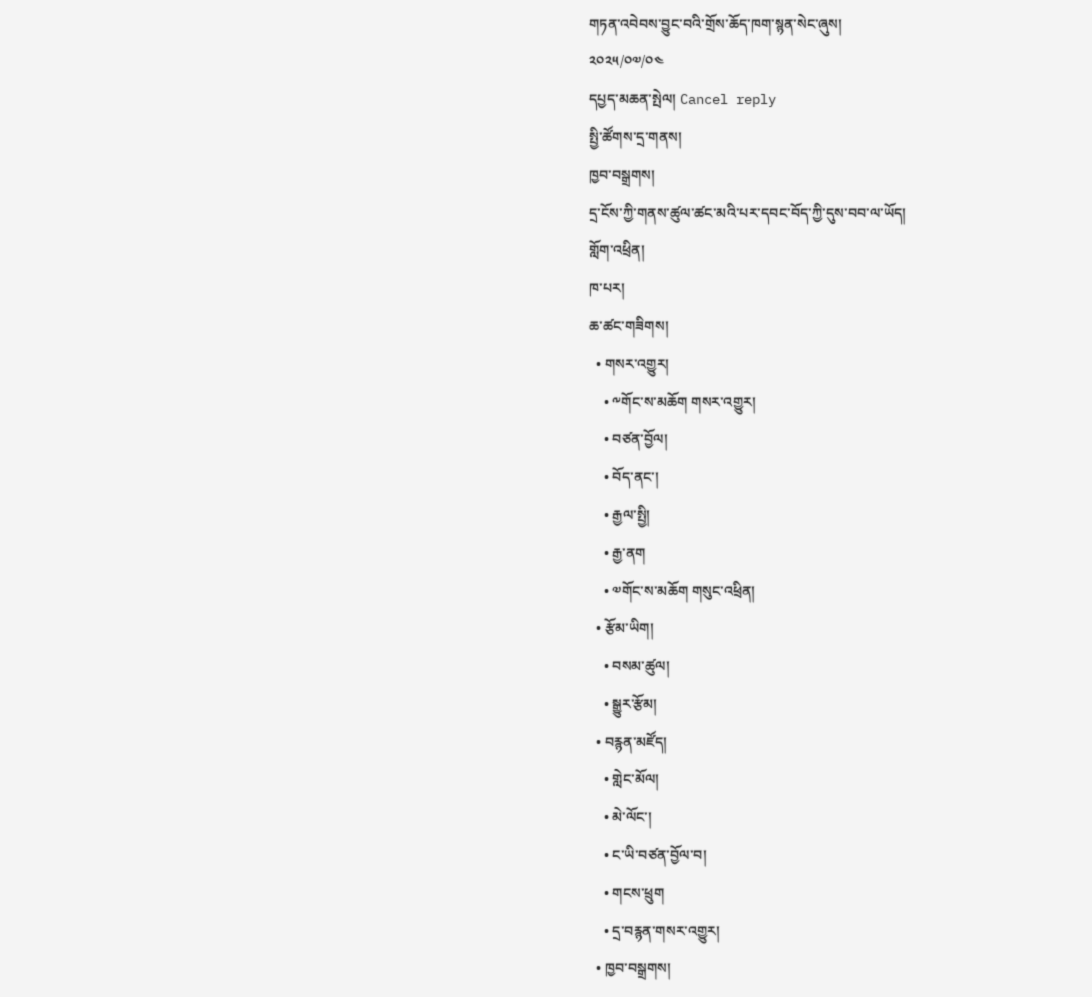གཏན་འབེབས་བྱུང་བའི་གྲོས་ཆོད་ཁག་སྙན་སེང་ཞུས།
༢༠༢༥/༠༧/༠༤
དཔྱད་མཆན་སྤེལ། Cancel reply
སྤྱི་ཚོགས་དྲ་གནས།
ཁྱབ་བསྒྲགས།
དྲ་ངོས་ཀྱི་གནས་ཚུལ་ཚང་མའི་པར་དབང་བོད་ཀྱི་དུས་བབ་ལ་ཡོད།
གློག་འཕྲིན།
ཁ་པར།
ཆ་ཚང་གཟིགས།
  • གསར་འགྱུར།
    • ༸གོང་ས་མཆོག གསར་འགྱུར།
    • བཙན་བྱོལ།
    • བོད་ནང་།
    • རྒྱལ་སྤྱི།
    • རྒྱ་ནག
    • ༧གོང་ས་མཆོག གསུང་འཕྲིན།
  • རྩོམ་ཡིག།
    • བསམ་ཚུལ།
    • སྒྱུར་རྩོམ།
  • བརྙན་མཛོད།
    • གླེང་མོལ།
    • མེ་ལོང་།
    • ང་ཡི་བཙན་བྱོལ་བ།
    • གངས་ཕྲུག
    • དྲ་བརྙན་གསར་འགྱུར།
  • ཁྱབ་བསྒྲགས།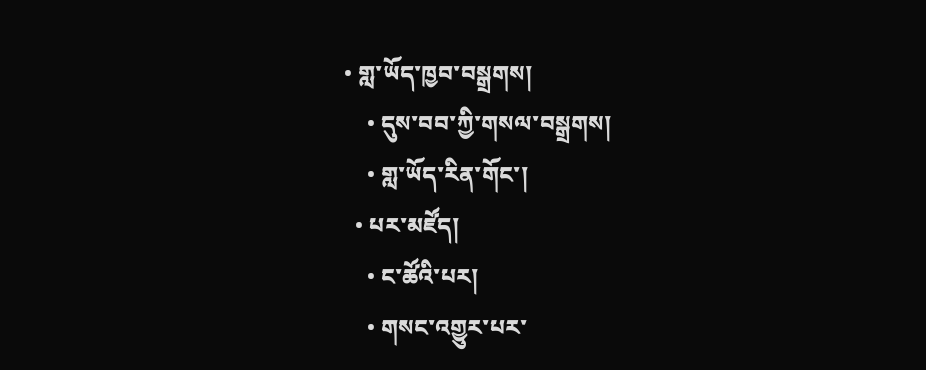• གླ་ཡོད་ཁྱབ་བསྒྲགས།
    • དུས་བབ་ཀྱི་གསལ་བསྒྲགས།
    • གླ་ཡོད་རིན་གོང་།
  • པར་མཛོད།
    • ང་ཚོའི་པར།
    • གསང་འགྱུར་པར་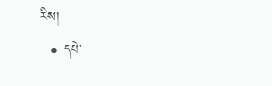རིས།
  • དཔེ་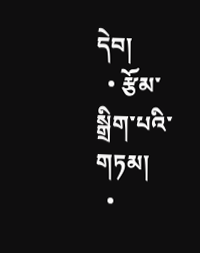དེབ།
  • རྩོམ་སྒྲིག་པའི་གཏམ།
  •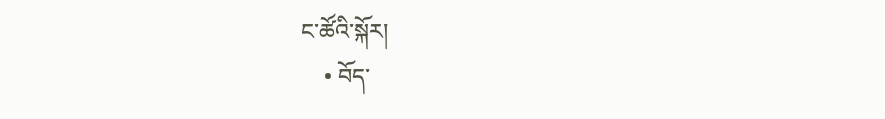ང་ཚོའི་སྐོར།
    • བོད་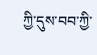ཀྱི་དུས་བབ་ཀྱི་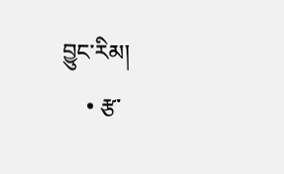བྱུང་རིམ།
    • རྩ་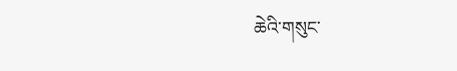ཆེའི་གསུང་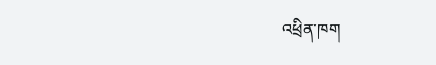འཕྲིན་ཁག